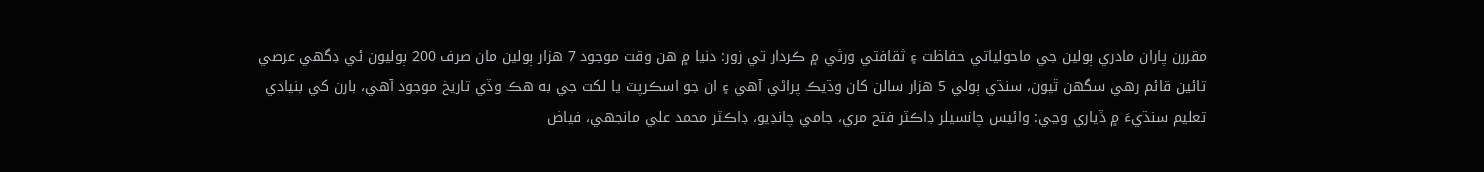مقررن پاران مادري ٻولين جي ماحولياتي حفاظت ۽ ثقافتي ورثي ۾ ڪردار تي زور: دنيا ۾ هن وقت موجود 7 هزار ٻولين مان صرف 200 ٻوليون ئي ڊگهي عرصي تائين قائم رهي سگهن ٿيون، سنڌي ٻولي 5 هزار سالن کان وڌيڪ پراڻي آهي ۽ ان جو اسڪرپٽ يا لکت جي به هڪ وڏي تاريخ موجود آهي، بارن کي بنيادي تعليم سنڌيءَ ۾ ڏياري وڃي: وائيس چانسيلر ڊاڪٽر فتح مري، جامي چانڊيو، ڊاڪٽر محمد علي مانجهي، فياض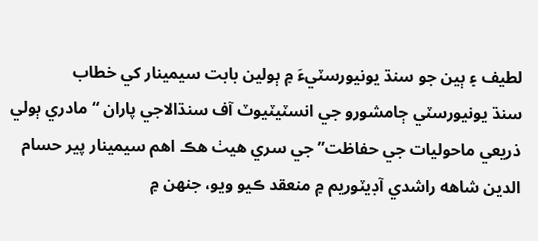لطيف ۽ ٻين جو سنڌ يونيورسٽيءَ ۾ ٻولين بابت سيمينار کي خطاب
سنڌ يونيورسٽي ڄامشورو جي انسٽيٽيوٽ آف سنڌالاجي پاران “مادري ٻولي ذريعي ماحوليات جي حفاظت” جي سري هيٺ هڪ اهم سيمينار پير حسام الدين شاهه راشدي آڊيٽوريم ۾ منعقد ڪيو ويو، جنهن ۾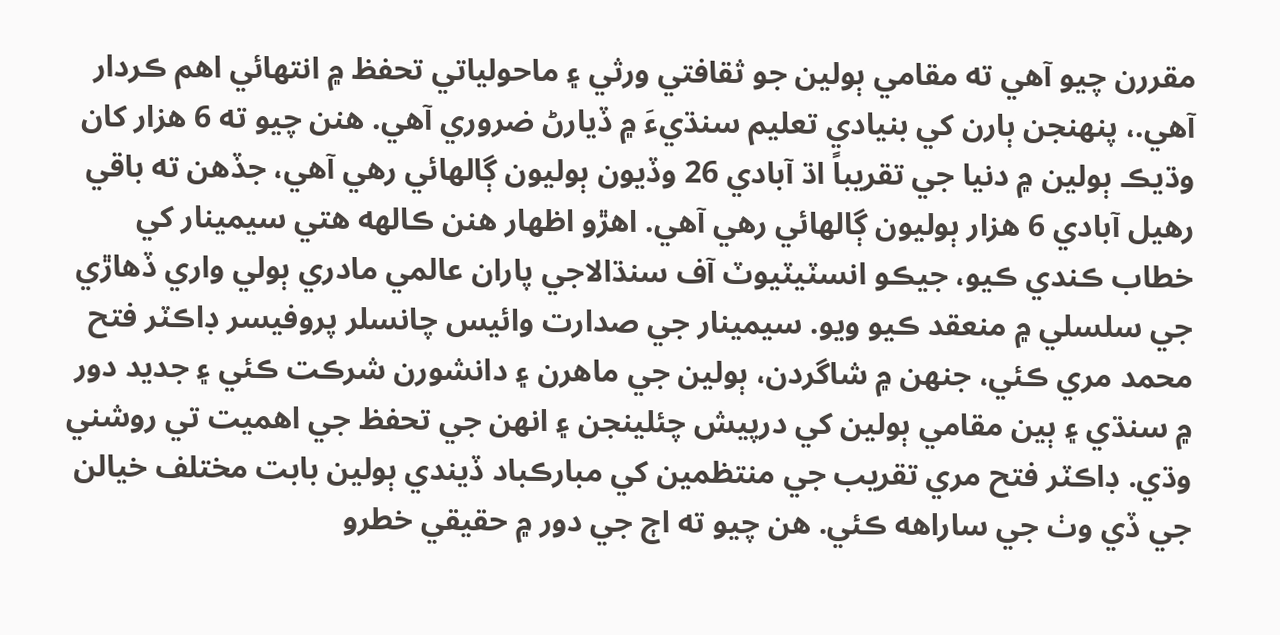مقررن چيو آهي ته مقامي ٻولين جو ثقافتي ورثي ۽ ماحولياتي تحفظ ۾ انتهائي اهم ڪردار آهي.، پنهنجن ٻارن کي بنيادي تعليم سنڌيءَ ۾ ڏيارڻ ضروري آهي. هنن چيو ته 6 هزار کان وڌيڪ ٻولين ۾ دنيا جي تقريباً اڌ آبادي 26 وڏيون ٻوليون ڳالهائي رهي آهي، جڏهن ته باقي رهيل آبادي 6 هزار ٻوليون ڳالهائي رهي آهي. اهڙو اظهار هنن ڪالهه هتي سيمينار کي خطاب ڪندي ڪيو، جيڪو انسٽيٽيوٽ آف سنڌالاجي پاران عالمي مادري ٻولي واري ڏهاڙي جي سلسلي ۾ منعقد ڪيو ويو. سيمينار جي صدارت وائيس چانسلر پروفيسر ڊاڪٽر فتح محمد مري ڪئي، جنهن ۾ شاگردن، ٻولين جي ماهرن ۽ دانشورن شرڪت ڪئي ۽ جديد دور ۾ سنڌي ۽ ٻين مقامي ٻولين کي درپيش چئلينجن ۽ انهن جي تحفظ جي اهميت تي روشني وڌي. ڊاڪٽر فتح مري تقريب جي منتظمين کي مبارڪباد ڏيندي ٻولين بابت مختلف خيالن جي ڏي وٺ جي ساراهه ڪئي. هن چيو ته اڄ جي دور ۾ حقيقي خطرو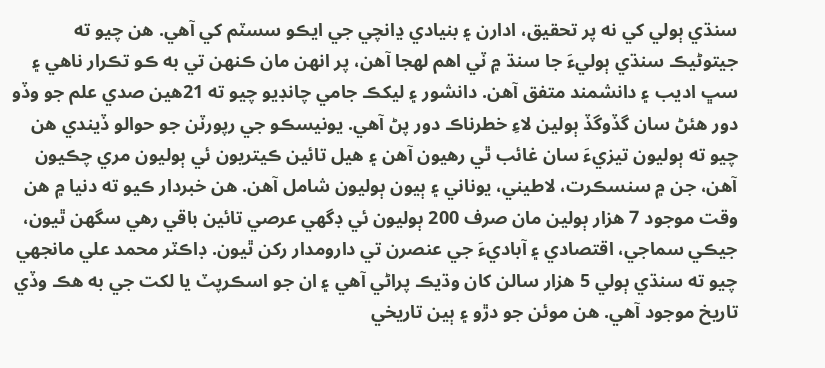سنڌي ٻولي کي نه پر تحقيق، ادارن ۽ بنيادي ڍانچي جي ايڪو سسٽم کي آهي. هن چيو ته جيتوڻيڪ سنڌي ٻوليءَ جا سنڌ ۾ ٽي اهم لهجا آهن، پر انهن مان ڪنهن تي به ڪو تڪرار ناهي ۽ سڀ اديب ۽ دانشمند متفق آهن. دانشور ۽ ليکڪ جامي چانڊيو چيو ته 21هين صدي علم جو وڏو دور هئڻ سان گڏوگڏ ٻولين لاءِ خطرناڪ دور پڻ آهي. يونيسڪو جي رپورٽن جو حوالو ڏيندي هن چيو ته ٻوليون تيزيءَ سان غائب ٿي رهيون آهن ۽ هيل تائين ڪيتريون ئي ٻوليون مري چڪيون آهن، جن ۾ سنسڪرت، لاطيني، يوناني ۽ ٻيون ٻوليون شامل آهن. هن خبردار ڪيو ته دنيا ۾ هن وقت موجود 7 هزار ٻولين مان صرف 200 ٻوليون ئي ڊگهي عرصي تائين باقي رهي سگهن ٿيون، جيڪي سماجي، اقتصادي ۽ آباديءَ جي عنصرن تي دارومدار رکن ٿيون. ڊاڪٽر محمد علي مانجهي چيو ته سنڌي ٻولي 5 هزار سالن کان وڌيڪ پراڻي آهي ۽ ان جو اسڪرپٽ يا لکت جي به هڪ وڏي تاريخ موجود آهي. هن موئن جو دڙو ۽ ٻين تاريخي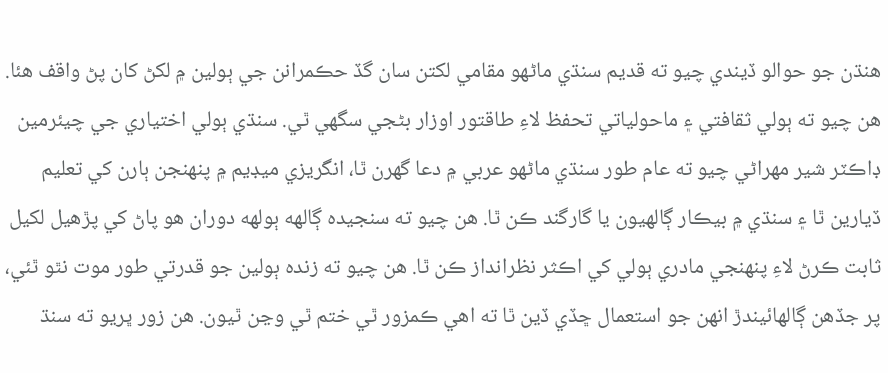هنڌن جو حوالو ڏيندي چيو ته قديم سنڌي ماڻهو مقامي لکتن سان گڏ حڪمرانن جي ٻولين ۾ لکڻ کان پڻ واقف هئا. هن چيو ته ٻولي ثقافتي ۽ ماحولياتي تحفظ لاءِ طاقتور اوزار بڻجي سگهي ٿي. سنڌي ٻولي اختياري جي چيئرمين ڊاڪٽر شير مهراڻي چيو ته عام طور سنڌي ماڻهو عربي ۾ دعا گهرن ٿا، انگريزي ميڊيم ۾ پنهنجن ٻارن کي تعليم ڏيارين ٿا ۽ سنڌي ۾ بيڪار ڳالهيون يا گارگند ڪن ٿا. هن چيو ته سنجيده ڳالهه ٻولهه دوران هو پاڻ کي پڙهيل لکيل ثابت ڪرڻ لاءِ پنهنجي مادري ٻولي کي اڪثر نظرانداز ڪن ٿا. هن چيو ته زنده ٻولين جو قدرتي طور موت نٿو ٿئي، پر جڏهن ڳالهائيندڙ انهن جو استعمال ڇڏي ڏين ٿا ته اهي ڪمزور ٿي ختم ٿي وڃن ٿيون. هن زور ڀريو ته سنڌ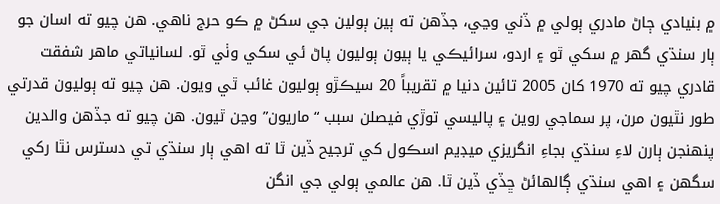۾ بنيادي ڄاڻ مادري ٻولي ۾ ڏني وڃي، جڏهن ته ٻين ٻولين جي سکڻ ۾ ڪو حرج ناهي. هن چيو ته اسان جو ٻار سنڌي گهر ۾ سکي ٿو ۽ اردو، سرائيڪي يا ٻيون ٻوليون پاڻ ئي سکي وٺي ٿو. لسانياتي ماهر شفقت قادري چيو ته 1970 کان 2005 تائين دنيا ۾ تقريباً 20 سيڪڙو ٻوليون غائب ٿي ويون. هن چيو ته ٻوليون قدرتي طور نٿيون مرن، پر سماجي روين ۽ پاليسي توڙي فيصلن سبب “ماريون” وڃن ٿيون. هن چيو ته جڏهن والدين پنهنجن ٻارن لاءِ سنڌي بجاءِ انگريزي ميڊيم اسڪول کي ترجيح ڏين ٿا ته اهي ٻار سنڌي تي دسترس نٿا رکي سگهن ۽ اهي سنڌي ڳالهائڻ ڇڏي ڏين ٿا. هن عالمي ٻولي جي انگن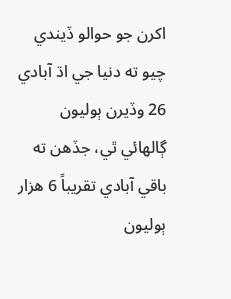اکرن جو حوالو ڏيندي چيو ته دنيا جي اڌ آبادي 26 وڏيرن ٻوليون ڳالهائي ٿي، جڏهن ته باقي آبادي تقريباً 6 هزار ٻوليون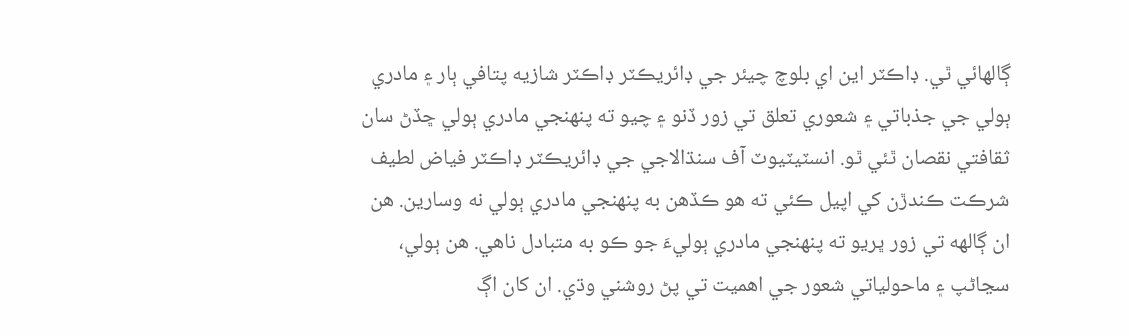ڳالهائي ٿي. ڊاڪٽر اين اي بلوچ چيئر جي ڊائريڪٽر ڊاڪٽر شازيه پتافي ٻار ۽ مادري ٻولي جي جذباتي ۽ شعوري تعلق تي زور ڏنو ۽ چيو ته پنهنجي مادري ٻولي ڇڏڻ سان ثقافتي نقصان ٿئي ٿو. انسٽيٽيوٽ آف سنڌالاجي جي ڊائريڪٽر ڊاڪٽر فياض لطيف شرڪت ڪندڙن کي اپيل ڪئي ته هو ڪڏهن به پنهنجي مادري ٻولي نه وسارين. هن ان ڳالهه تي زور ڀريو ته پنهنجي مادري ٻوليءَ جو ڪو به متبادل ناهي. هن ٻولي، سڃاڻپ ۽ ماحولياتي شعور جي اهميت تي پڻ روشني وڌي. ان کان اڳ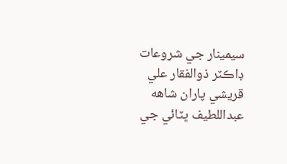سيمينار جي شروعات ڊاڪٽر ذوالفقار علي قريشي پاران شاهه عبداللطيف ڀٽائي جي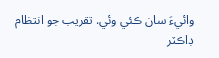وائيءَ سان ڪئي وئي. تقريب جو انتظام ڊاڪٽر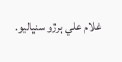غلام علي ٻرڙو سنڀاليو.